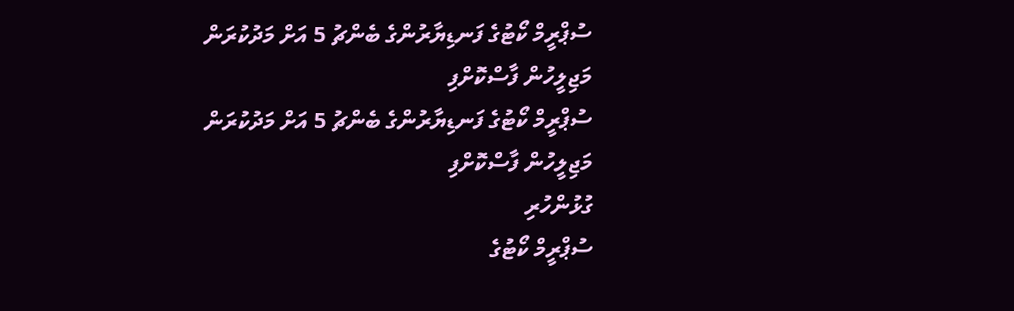ސުޕްރީމް ކޯޓުގެ ފަނޑިޔާރުންގެ ބެންޗު 5 އަށް މަދުކުރަން މަޖިލީހުން ފާސްކޮށްފި
ސުޕްރީމް ކޯޓުގެ ފަނޑިޔާރުންގެ ބެންޗު 5 އަށް މަދުކުރަން މަޖިލީހުން ފާސްކޮށްފި
ގުޅުންހުރި
ސުޕްރީމް ކޯޓުގެ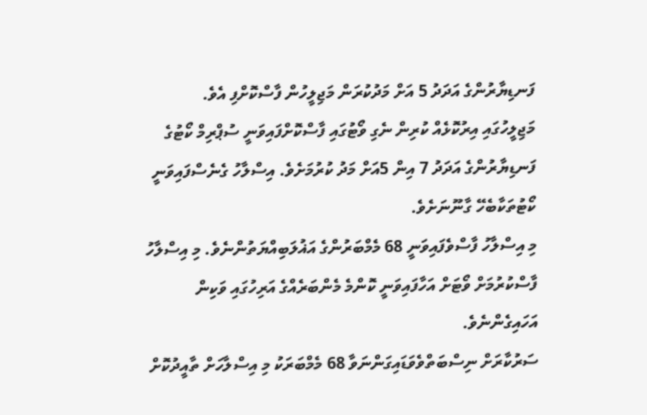ފަނޑިޔާރުންގެ އަދަދު 5 އަށް މަދުކުރަން މަޖިލީހުން ފާސްކޮށްފި އެވެ.
މަޖިލީހުގައި އިރުކޮޅެއް ކުރިން ނެގި ވޯޓުގައި ފާސްކޮށްފައިވަނީ ސުޕްރިމް ކޯޓުގެ ފަނޑިޔާރުންގެ އަދަދު 7 އިން 5އަށް މަދު ކުރުމަށެވެ. އިސްލާހު ގެނެސްފައިވަނީ ކޯޓުތަކާބެހޭ ގާނޫނަށެވެ.
މި އިސްލާހު ފާސްވެފައިވަނީ 68 މެމްބަރުންގެ އަޣުލަބިއްޔަތުންނެވެ. މި އިސްލާހު ފާސްކުރުމަށް ވޯޓަށް އަހާފައިވަނީ ކޮންމެ މެންބަރެއްގެ އަރިހުގައި ވަކިން އަހައިގެންނެވެ.
ސަރުކާރަށް ނިސްބަތްވެވަޑައިގަންނަވާ 68 މެމްބަރަކު މި އިސްލާހަށް ތާއީދުކޮށް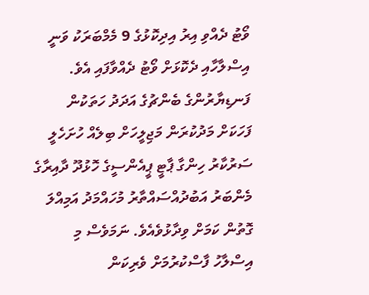ވޯޓު ދެއްވި އިރު އިދިކޮޅުގެ 9 މެމްބަރަކު ވަނީ އިސްލާހާއި ދެކޮޅަށް ވޯޓު ދެއްވާފައި އެވެ.
ފަނޑިޔާރުންގެ ބެންޗުގެ އަދަދު ހަތަކުން ފަހަކަށް މަދުކުރަން މަޖިލީހަށް ބިލެއް ހުށަހެލީ ސަރުކާރު ހިންގާ ޕާޓީ ޕީއެންސީގެ ހޮޅުދޫ ދާއިރާގެ މެންބަރު އަބުދުއްސައްތާރު މުހައްމަދު އަމިއްލަ ގޮތުން ކަމަށް ވިދާޅުވެއެވެ. ނަމަވެސް މި އިސްލާހު ފާސްކުރުމަށް ވެރިކަން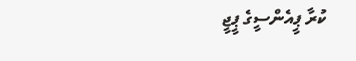ކުރާ ޕީއެންސީގެ ޕީޖީ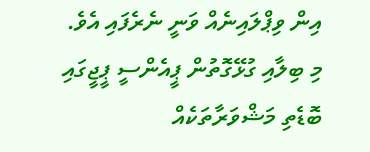އިން ވިޕްލައިނެއް ވަނީ ނެރެފައި އެވެ.
މި ބިލާއި ގުޅޭގޮތުން ޕީއެންސީ ޕީޖީގައި ބޮޑެތި މަޝްވަރާތަކެއް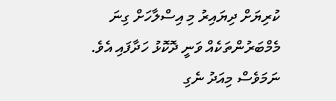ކުރިޔަށް ދިޔައިރު މި އިސްލާހަށް ގިނަ މެމްބަރުންތަކެއް ވަނީ ދޮކޮޅު ހަދާފައި އެވެ. ނަމަވެސް މިއަދު ނެގި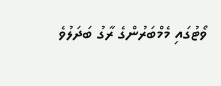ވޯޓުގައި މެމްބަރުންގެ ރާގު ބަދަލުވެ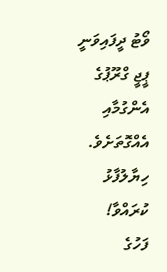ވޯޓު ދީފައިވަނީ ޕީޖީ ގްރޫޕުގެ އެންގުމާއި އެއްގޮތަށެވެ.
ހިޔާލުފާޅު ކުރައްވާ!
ފަހުގެ